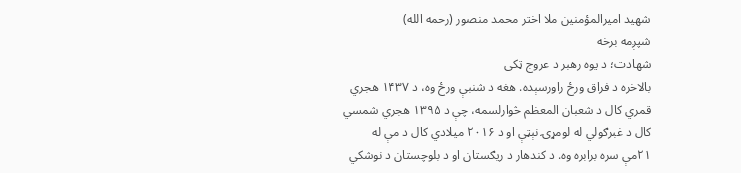شهید امیرالمؤمنین ملا اختر محمد منصور (رحمه الله)
شپږمه برخه
شهادت؛ د یوه رهبر د عروج ټکی
بالاخره د فراق ورځ راورسېده. هغه د شنبې ورځ وه، د ۱۴۳۷ هجري قمري کال د شعبان المعظم څوارلسمه، چې د ۱۳۹۵ هجري شمسي کال د غبرګولي له لومړۍ نېټې او د ۲۰۱۶ میلادي کال د مې له ۲۱مې سره برابره وه. د کندهار د ریګستان او د بلوچستان د نوشکي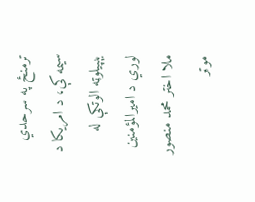ترمنځ په سرحدي سیمه کې، د امریکا د بېپیلوټه الوتکې له لوري د امیرالمؤمنین ملا اختر محمد منصور موټر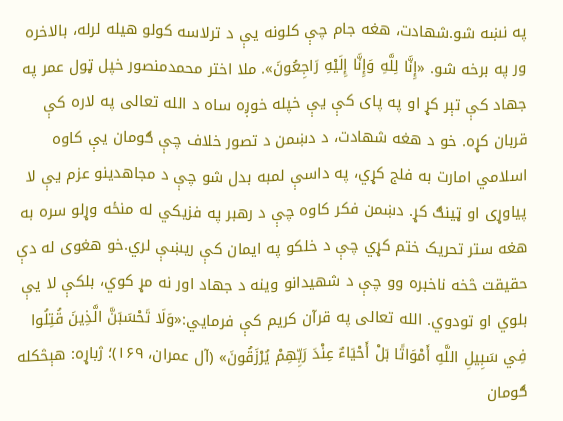په نښه شو.شهادت، هغه جام چې کلونه یې د ترلاسه کولو هیله لرله، بالاخره ور په برخه شو. «إِنَّا لِلَّهِ وَإِنَّا إِلَيْهِ رَاجِعُونَ». ملا اختر محمدمنصور خپل ټول عمر په جهاد کې تېر کړ او په پای کې یې خپله خوږه ساه د الله تعالی په لاره کې قربان کړه. خو د هغه شهادت، د دښمن د تصور خلاف چې ګومان یې کاوه اسلامي امارت به فلج کړي، په داسې لمبه بدل شو چې د مجاهدینو عزم یې لا پیاوړی او ټینګ کړ. دښمن فکر کاوه چې د رهبر په فزیکي له منځه وړلو سره به هغه ستر تحریک ختم کړي چې د خلکو په ایمان کې ریښې لري.خو هغوی له دې حقیقت څخه ناخبره وو چې د شهیدانو وینه د جهاد اور نه مړ کوي، بلکې لا یې بلوي او تودوي. الله تعالی په قرآن کریم کې فرمایي:«وَلَا تَحْسَبَنَّ الَّذِينَ قُتِلُوا فِي سَبِيلِ اللَّهِ أَمْوَاتًا بَلْ أَحْيَاءٌ عِنْدَ رَبِّهِمْ يُرْزَقُونَ» (آل عمران، ۱۶۹)؛ ژباړه: هېڅکله ګومان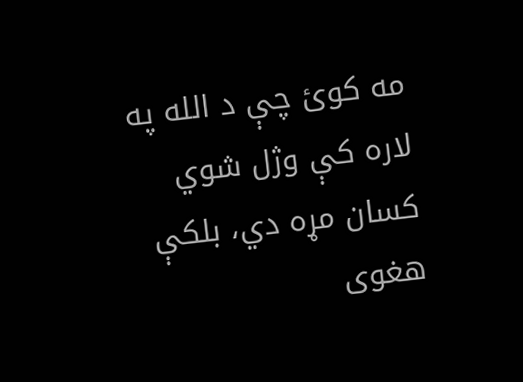مه کوئ چې د الله په لاره کې وژل شوي کسان مړه دي، بلکې هغوی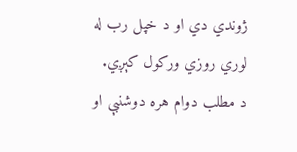ژوندي دي او د خپل رب له لوري روزي ورکول کېږي.
د مطلب دوام هره دوشنبې او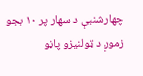چهارشنبې د سهار پر ۱۰ بجو زموږ د ټولنیزو پاڼو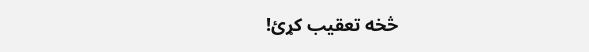څخه تعقیب کړئ!